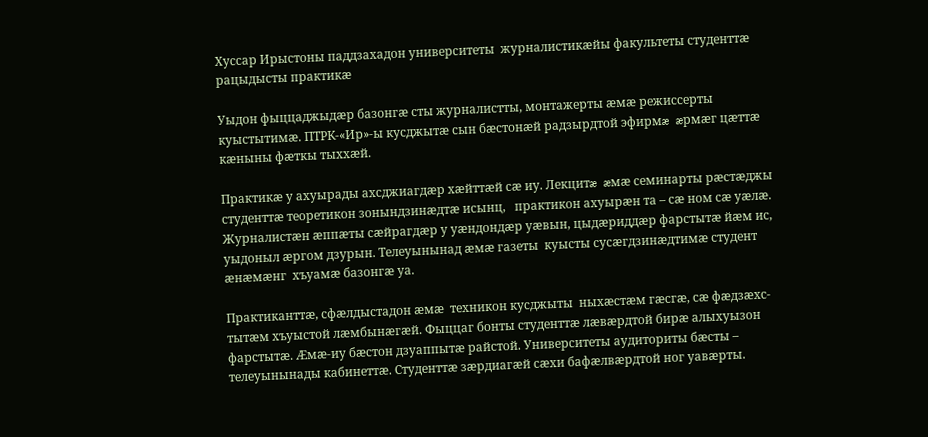Хуссар Ирыстоны паддзахадон университеты  журналистикæйы факультеты студенттæ  рацыдысты практикæ

Уыдон фыццаджыдæр базонгæ сты журналистты, монтажерты æмæ режиссерты куыстытимæ. ПТРК-«Ир»-ы кусджытæ сын бæстонæй радзырдтой эфирмæ æрмæг цæттæ кæныны фæткы тыххæй.

Практикæ у ахуырады ахсджиагдæр хæйттæй сæ иу. Лекцитæ æмæ семинарты рæстæджы студенттæ теоретикон зонындзинæдтæ исынц,   практикон ахуырæн та – сæ ном сæ уæлæ. Журналистæн æппæты сæйрагдæр у уæндондæр уæвын, цыдæриддæр фарстытæ йæм ис, уыдоныл æргом дзурын. Телеуынынад æмæ газеты  куысты сусæгдзинæдтимæ студент æнæмæнг  хъуамæ базонгæ уа.

Практиканттæ, сфæлдыстадон æмæ  техникон кусджыты  ныхæстæм гæсгæ, сæ фæдзæхс-тытæм хъуыстой лæмбынæгæй. Фыццаг бонты студенттæ лæвæрдтой бирæ алыхуызон фарстытæ. Æмæ-иу бæстон дзуаппытæ райстой. Университеты аудиториты бæсты – телеуынынады кабинеттæ. Студенттæ зæрдиагæй сæхи бафæлвæрдтой ног уавæрты.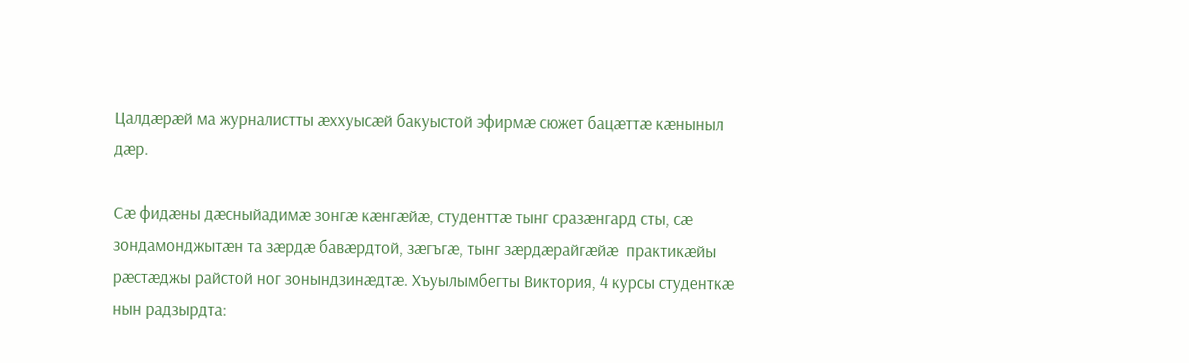Цалдæрæй ма журналистты æххуысæй бакуыстой эфирмæ сюжет бацæттæ кæныныл дæр.

Сæ фидæны дæсныйадимæ зонгæ кæнгæйæ, студенттæ тынг сразæнгард сты, сæ зондамонджытæн та зæрдæ бавæрдтой, зæгъгæ, тынг зæрдæрайгæйæ  практикæйы рæстæджы райстой ног зонындзинæдтæ. Хъуылымбегты Виктория, 4 курсы студенткæ нын радзырдта: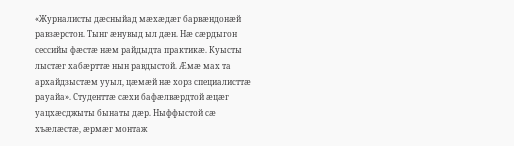«Журналисты дæсныйад мæхæдæг барвæндонæй равзæрстон. Тынг æнувыд ыл дæн. Нæ сæрдыгон сессийы фæстæ нæм райдыдта практикæ. Куысты лыстæг хабæрттæ нын равдыстой. Æмæ мах та архайдзыстæм ууыл, цæмæй нæ хорз специалисттæ рауайа». Студенттæ сæхи бафæлвæрдтой æцæг уацхæсджыты бынаты дæр. Ныффыстой сæ хъæлæстæ, æрмæг монтаж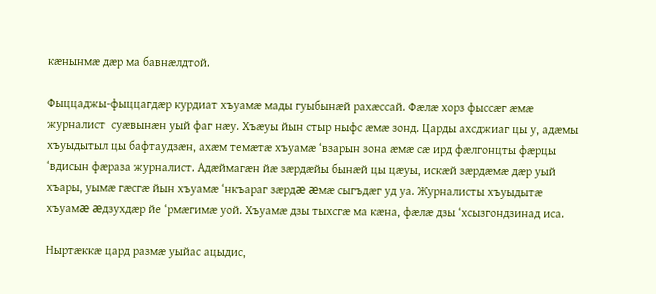кæнынмæ дæр ма бавнæлдтой.

Фыццаджы-фыццагдæр курдиат хъуамæ мады гуыбынæй рахæссай. Фæлæ хорз фыссæг æмæ журналист  суæвынæн уый фаг нæу. Хъæуы йын стыр ныфс æмæ зонд. Царды ахсджиаг цы у, адæмы хъуыдытыл цы бафтаудзæн, ахæм темæтæ хъуамæ ‘взарын зона æмæ сæ ирд фæлгонцты фæрцы ‘вдисын фæраза журналист. Адæймагæн йæ зæрдæйы бынæй цы цæуы, искæй зæрдæмæ дæр уый хъары, уымæ гæсгæ йын хъуамæ ‘нкъараг зæрдæ æмæ сыгъдæг уд уа. Журналисты хъуыдытæ хъуамæ æдзухдæр йе ‘рмæгимæ уой. Хъуамæ дзы тыхсгæ ма кæна, фæлæ дзы ‘хсызгондзинад иса.

Ныртæккæ цард размæ уыйас ацыдис,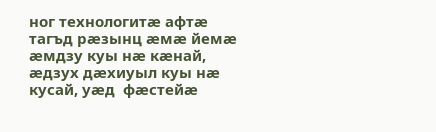ног технологитæ афтæ тагъд рæзынц æмæ йемæ æмдзу куы нæ кæнай, æдзух дæхиуыл куы нæ кусай, уæд  фæстейæ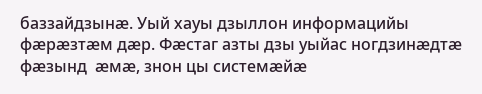баззайдзынæ. Уый хауы дзыллон информацийы фæрæзтæм дæр. Фæстаг азты дзы уыйас ногдзинæдтæ фæзынд  æмæ, знон цы системæйæ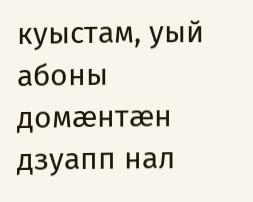куыстам, уый абоны домæнтæн дзуапп нал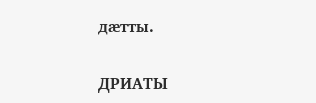дæтты.

ДРИАТЫ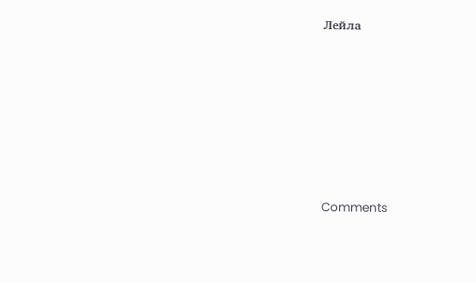Лейла







Comments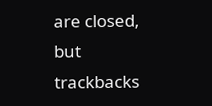are closed, but trackbacks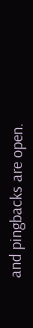and pingbacks are open.